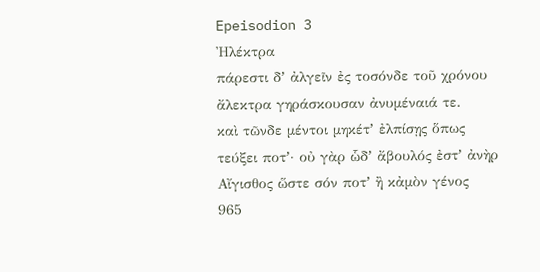Epeisodion 3
Ἠλέκτρα
πάρεστι δʼ ἀλγεῖν ἐς τοσόνδε τοῦ χρόνου
ἄλεκτρα γηράσκουσαν ἀνυμέναιά τε.
καὶ τῶνδε μέντοι μηκέτʼ ἐλπίσῃς ὅπως
τεύξει ποτʼ· οὐ γὰρ ὧδʼ ἄβουλός ἐστʼ ἀνὴρ
Αἴγισθος ὥστε σόν ποτʼ ἢ κἀμὸν γένος
965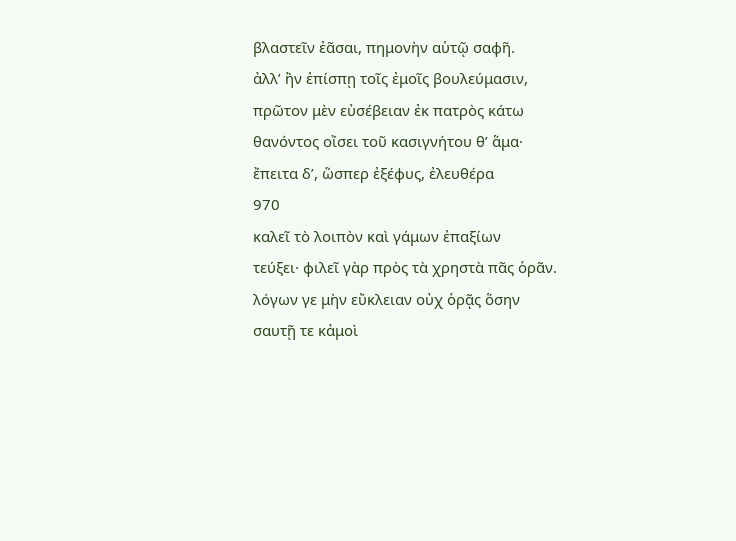βλαστεῖν ἐᾶσαι, πημονὴν αὑτῷ σαφῆ.
ἀλλʼ ἢν ἐπίσπῃ τοῖς ἐμοῖς βουλεύμασιν,
πρῶτον μὲν εὐσέβειαν ἐκ πατρὸς κάτω
θανόντος οἴσει τοῦ κασιγνήτου θʼ ἅμα·
ἔπειτα δʼ, ὥσπερ ἐξέφυς, ἐλευθέρα
970
καλεῖ τὸ λοιπὸν καὶ γάμων ἐπαξίων
τεύξει· φιλεῖ γὰρ πρὸς τὰ χρηστὰ πᾶς ὁρᾶν.
λόγων γε μὴν εὔκλειαν οὐχ ὁρᾷς ὅσην
σαυτῇ τε κἀμοὶ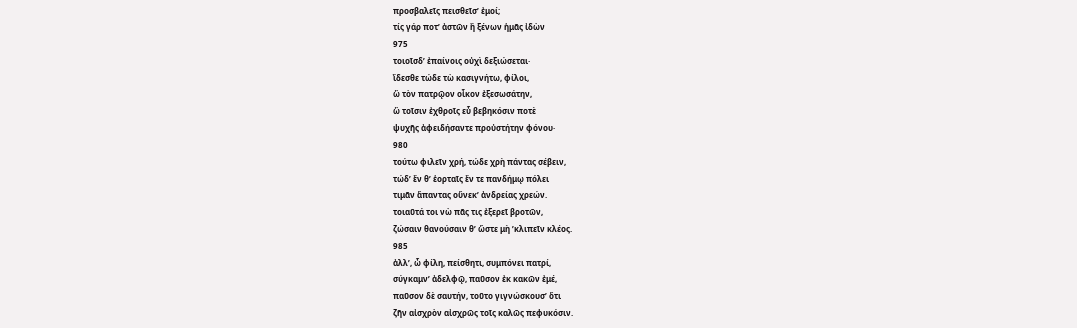προσβαλεῖς πεισθεῖσʼ ἐμοί;
τίς γάρ ποτʼ ἀστῶν ἢ ξένων ἡμᾶς ἰδὼν
975
τοιοῖσδʼ ἐπαίνοις οὐχὶ δεξιώσεται·
ἴδεσθε τώδε τὼ κασιγνήτω, φίλοι,
ὣ τὸν πατρῷον οἶκον ἐξεσωσάτην,
ὣ τοῖσιν ἐχθροῖς εὖ βεβηκόσιν ποτὲ
ψυχῆς ἀφειδήσαντε προὐστήτην φόνου·
980
τούτω φιλεῖν χρή, τώδε χρὴ πάντας σέβειν,
τώδʼ ἔν θʼ ἑορταῖς ἔν τε πανδήμῳ πόλει
τιμᾶν ἅπαντας οὕνεκʼ ἀνδρείας χρεών.
τοιαῦτά τοι νὼ πᾶς τις ἐξερεῖ βροτῶν,
ζώσαιν θανούσαιν θʼ ὥστε μὴ ʼκλιπεῖν κλέος.
985
ἀλλʼ, ὦ φίλη, πείσθητι, συμπόνει πατρί,
σύγκαμνʼ ἀδελφῷ, παῦσον ἐκ κακῶν ἐμέ,
παῦσον δὲ σαυτήν, τοῦτο γιγνώσκουσʼ ὅτι
ζῆν αἰσχρὸν αἰσχρῶς τοῖς καλῶς πεφυκόσιν.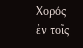Χορός
ἐν τοῖς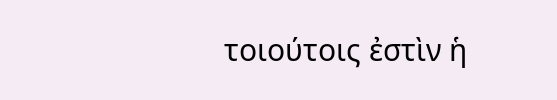τοιούτοις ἐστὶν ἡ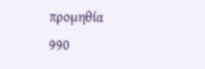προμηθία
990